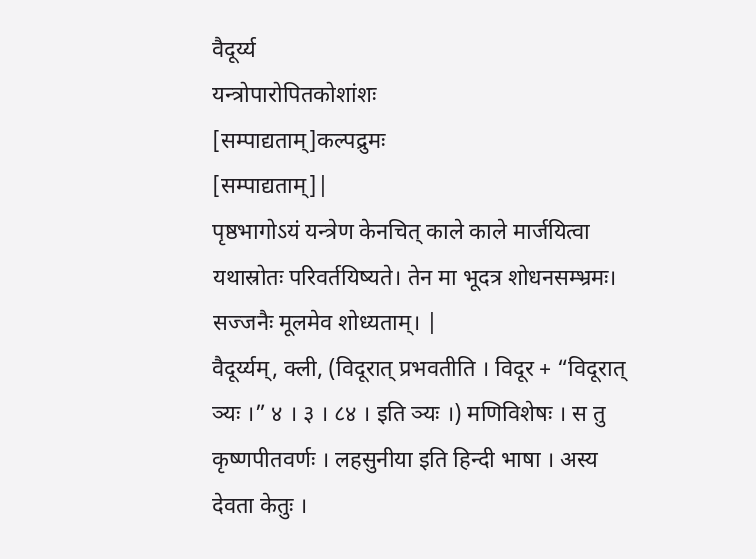वैदूर्य्य
यन्त्रोपारोपितकोशांशः
[सम्पाद्यताम्]कल्पद्रुमः
[सम्पाद्यताम्]|
पृष्ठभागोऽयं यन्त्रेण केनचित् काले काले मार्जयित्वा यथास्रोतः परिवर्तयिष्यते। तेन मा भूदत्र शोधनसम्भ्रमः। सज्जनैः मूलमेव शोध्यताम्। |
वैदूर्य्यम्, क्ली, (विदूरात् प्रभवतीति । विदूर + “विदूरात् ञ्यः ।” ४ । ३ । ८४ । इति ञ्यः ।) मणिविशेषः । स तु कृष्णपीतवर्णः । लहसुनीया इति हिन्दी भाषा । अस्य देवता केतुः ।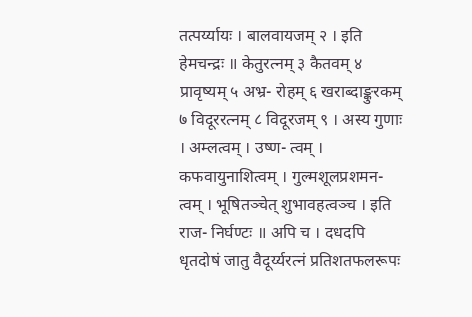तत्पर्य्यायः । बालवायजम् २ । इति हेमचन्द्रः ॥ केतुरत्नम् ३ कैतवम् ४ प्रावृष्यम् ५ अभ्र- रोहम् ६ खराब्दाङ्कुरकम् ७ विदूररत्नम् ८ विदूरजम् ९ । अस्य गुणाः । अम्लत्वम् । उष्ण- त्वम् । कफवायुनाशित्वम् । गुल्मशूलप्रशमन- त्वम् । भूषितञ्चेत् शुभावहत्वञ्च । इति राज- निर्घण्टः ॥ अपि च । दधदपि धृतदोषं जातु वैदूर्य्यरत्नं प्रतिशतफलरूपः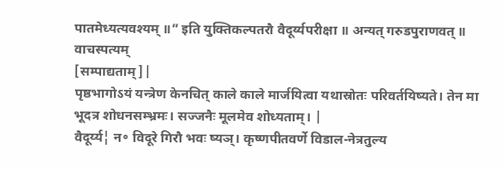पातमेध्यत्यवश्यम् ॥” इति युक्तिकल्पतरौ वैदूर्य्यपरीक्षा ॥ अन्यत् गरुडपुराणवत् ॥
वाचस्पत्यम्
[सम्पाद्यताम्]|
पृष्ठभागोऽयं यन्त्रेण केनचित् काले काले मार्जयित्वा यथास्रोतः परिवर्तयिष्यते। तेन मा भूदत्र शोधनसम्भ्रमः। सज्जनैः मूलमेव शोध्यताम्। |
वैदूर्य्य¦ न॰ विदूरे गिरौ भवः ष्यञ्। कृष्णपीतवर्णे विडाल-नेत्रतुल्य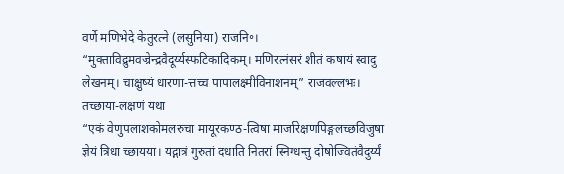वर्णे मणिभेदे केतुरत्ने (लसुनिया) राजनि॰।
“मुक्ताविद्रुमवज्रेन्द्रवैदूर्य्यस्फटिकादिकम्। मणिरत्नंसरं शीतं कषायं स्वादु लेखनम्। चाक्षुष्यं धारणा-त्तच्च पापालक्ष्मीविनाशनम्” राजवल्लभः। तच्छाया-लक्षणं यथा
“एकं वेणुपलाशकोमलरुचा मायूरकण्ठ-त्विषा मार्जारेक्षणपिङ्गलच्छविजुषा ज्ञेयं त्रिधा च्छायया। यद्गात्रं गुरुतां दधाति नितरां स्निग्धन्तु दोषोज्वितंवैदुर्य्यं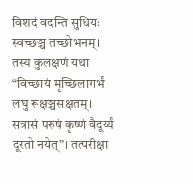विशदं वदन्ति सुधियः स्वच्छञ्च तच्छोभनम्। तस्य कुलक्षणं यथा
“विच्छायं मृच्छिलागर्भं लघु रूक्षञ्चसक्षतम्। सत्रासं परुषं कृष्णं वैदूर्य्यं दूरतो नयेत्”। तत्परीक्षा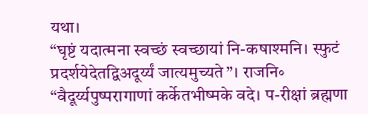यथा।
“घृष्टं यदात्मना स्वच्छं स्वच्छायां नि-कषाश्मनि। स्फुटं प्रदर्शयेदेतद्विअदूर्य्यं जात्यमुच्यते”। राजनि॰
“वैदूर्य्यपुष्परागाणां कर्केतभीष्मके वदे। प-रीक्षां ब्रह्मणा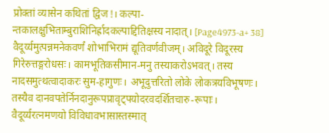प्रोक्तां व्यासेन कथितां द्विज!। कल्पा-न्तकालक्षुभिताम्बुराशिनिर्ह्रादकल्पाद्दितिक्षस्य नादात्। [Page4973-a+ 38] वैदूर्य्यमुत्पन्नमनेकवर्णं शोभाभिरामं द्यूतिवर्णवीजम्। अविदूरे विदूरस्य गिरेरुत्तङ्गरोधसः। कामभूतिकसीमान-मनु तस्याकरोऽभवत्। तस्य नादसमुत्थत्वादाकरः सुम-हागुणः। अभूदुत्तरितो लोके लोकत्रयविभूषणः। तस्यैव दानवपतेर्निनदानुरूपप्रावृट्पयोदरवदर्शितचारु-रूपाः। वैदूर्य्यरत्नमणयो विविधावभासास्तस्मात्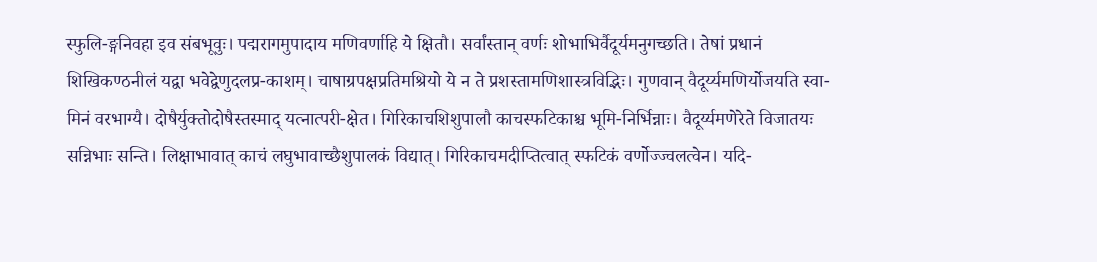स्फुलि-ङ्गनिवहा इव संबभूवुः। पद्मरागमुपादाय मणिवर्णाहि ये क्षितौ। सर्वांस्तान् वर्णः शोभाभिर्वैदूर्यमनुगच्छति। तेषां प्रधानं शिखिकण्ठनीलं यद्वा भवेद्वेणुदलप्र-काशम्। चाषाग्रपक्षप्रतिमश्रियो ये न ते प्रशस्तामणिशास्त्रविद्भिः। गुणवान् वैदूर्य्यमणिर्योजयति स्वा-मिनं वरभाग्यै। दोषैर्युक्तोदोषैस्तस्माद् यत्नात्परी-क्षेत। गिरिकाचशिशुपालौ काचस्फटिकाश्च भूमि-निर्भिन्नाः। वैदूर्य्यमणेरेते विजातयः सन्निभाः सन्ति। लिक्षाभावात् काचं लघुभावाच्छैशुपालकं विद्यात्। गिरिकाचमदीप्तित्वात् स्फटिकं वर्णोज्ज्वलत्वेन। यदि-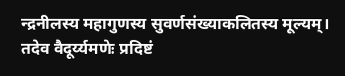न्द्रनीलस्य महागुणस्य सुवर्णसंख्याकलितस्य मूल्यम्। तदेव वैदूर्य्यमणेः प्रदिष्टं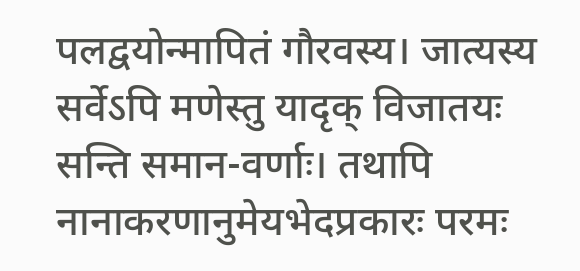पलद्वयोन्मापितं गौरवस्य। जात्यस्य सर्वेऽपि मणेस्तु यादृक् विजातयः सन्ति समान-वर्णाः। तथापि नानाकरणानुमेयभेदप्रकारः परमः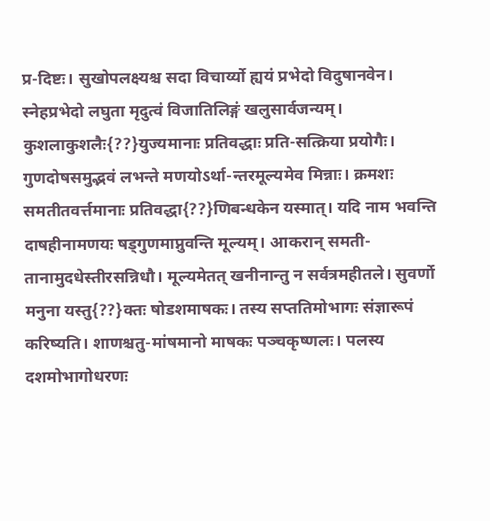प्र-दिष्टः। सुखोपलक्ष्यश्च सदा विचार्य्यो ह्ययं प्रभेदो विदुषानवेन। स्नेहप्रभेदो लघुता मृदुत्वं विजातिलिङ्गं खलुसार्वजन्यम्। कुशलाकुशलैः{??}युज्यमानाः प्रतिवद्धाः प्रति-सत्क्रिया प्रयोगैः। गुणदोषसमुद्भवं लभन्ते मणयोऽर्था-न्तरमूल्यमेव मिन्नाः। क्रमशः समतीतवर्त्तमानाः प्रतिवद्धा{??}णिबन्धकेन यस्मात्। यदि नाम भवन्ति दाषहीनामणयः षड्गुणमाप्नुवन्ति मूल्यम्। आकरान् समती-तानामुदधेस्तीरसन्निधौ। मूल्यमेतत् खनीनान्तु न सर्वत्रमहीतले। सुवर्णो मनुना यस्तु{??}क्तः षोडशमाषकः। तस्य सप्ततिमोभागः संज्ञारूपं करिष्यति। शाणश्चतु-मांषमानो माषकः पञ्चकृष्णलः। पलस्य दशमोभागोधरणः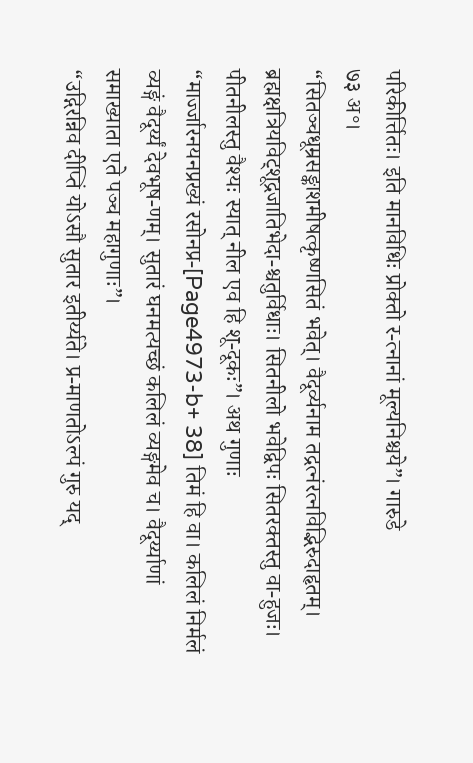परिकीर्त्तितः। इति मानविधिः प्रोक्तो र-त्नानां मूल्यनिश्चये”। गारुडे
७३ अ॰।
“सितञ्चधूम्रसङ्काशमीषत्कृष्णसितं भवेत्। वैदूर्व्यनाम तद्रत्नंरत्नविद्भिरुदाहृतम्। ब्रह्मक्षत्रियविट्शूद्रजातिभेदा-श्चतुर्विधाः। सितनीलो भवेद्विपः सितरक्तस्तु वा-हुजः। पीतनीलस्तु वैश्यः स्यात् नील एव हि शू-दूकः”। अथ गुणाः
“मार्ज्जारनयनप्रख्यं रसोनप्र-[Page4973-b+ 38] तिमं हि वा। कलिलं निर्मलं व्यङ्गं वैदूर्य्यं देवभूष-णम्। सुतारं घनमत्यच्छं कलिलं व्यङ्गमेव च। वैदूर्य्याणां समाख्याता एते पञ्च महागुणाः”।
“उद्गिरन्निव दीप्तिं योऽसौ सुतार इतीर्य्यते। प्र-माणतोऽल्पं गुरु यद्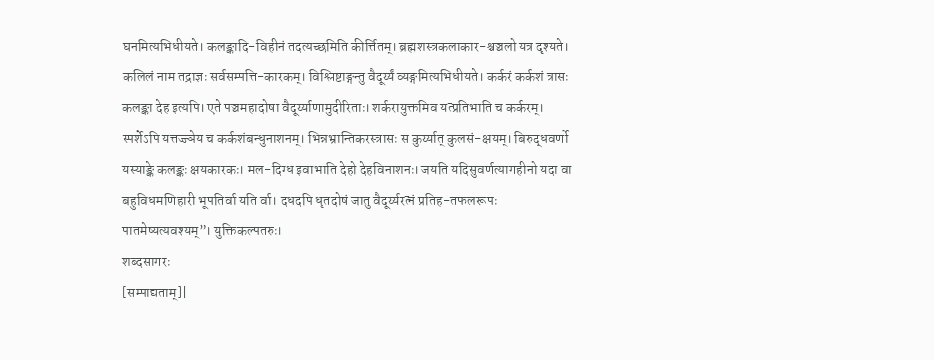घनमित्यभिधीयते। कलङ्कादि-विहीनं तदत्यच्छमिति कीर्त्तितम्। ब्रह्मशस्त्रकलाकार-श्चञ्चलो यत्र दृश्यते। कलिलं नाम तद्राज्ञः सर्वसम्पत्ति-कारकम्। विश्लिष्टाङ्गन्तु वैदूर्य्यं व्यङ्गमित्यभिधीयते। कर्करं कर्कशं त्रासः कलङ्का देह इत्यपि। एते पञ्चमहादोषा वैदूर्य्याणामुदीरिताः। शर्करायुक्तमिव यत्प्रतिभाति च कर्करम्। स्पर्शेऽपि यत्तज्ज्ञेय च कर्कशंबन्धुनाशनम्। भिन्नभ्रान्तिकरस्त्रासः स कुर्य्यात् कुलसं-क्षयम्। बिरुद्धवर्णो यस्याङ्के कलङ्कः क्षयकारकः। मल-दिग्ध इवाभाति देहो देहविनाशनः। जयति यदिसुवर्णत्यागहीनो यदा वा बहुविधमणिहारी भूपतिर्वा यति र्वा। दधदपि धृतदोषं जातु वैदूर्य्यरत्नं प्रतिह-तफलरूपः पातमेष्यत्यवश्यम्”। युक्तिकल्पतरुः।
शब्दसागरः
[सम्पाद्यताम्]|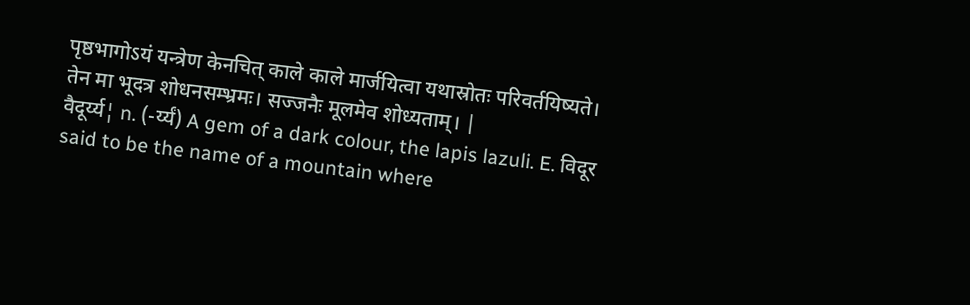पृष्ठभागोऽयं यन्त्रेण केनचित् काले काले मार्जयित्वा यथास्रोतः परिवर्तयिष्यते। तेन मा भूदत्र शोधनसम्भ्रमः। सज्जनैः मूलमेव शोध्यताम्। |
वैदूर्य्य¦ n. (-र्य्यं) A gem of a dark colour, the lapis lazuli. E. विदूर said to be the name of a mountain where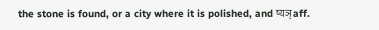the stone is found, or a city where it is polished, and ष्यञ् aff.